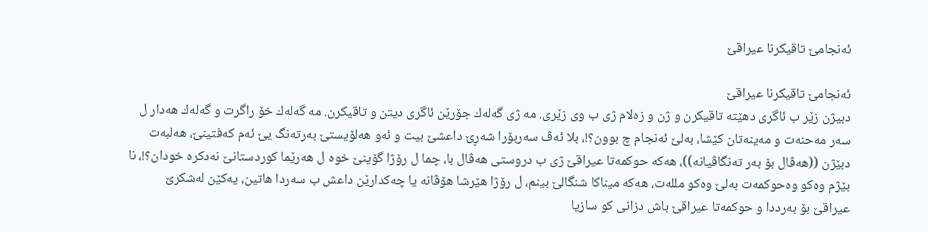ئه‌نجامێ‌ تاقیكرنا عیراقێ‌

ئه‌نجامێ‌ تاقیكرنا عیراقێ‌
دبیژن زێر ب ئاگری دهێته‌ تاقیكرن و ژن و زه‌لام ژی ب وی زێری. مه‌ ژی گه‌له‌ك جۆرێن ئاگری دیتن و تاقیكرن. مه‌ گه‌له‌ك خۆ راگرت و گه‌له‌ك هه‌دار ل سه‌ر مه‌حنه‌ت و مه‌ینه‌تان كێشا، به‌لێ‌ ئه‌نجام چ بوون؟!، بلا ئه‌ڤ سه‌ربۆرا شه‌ڕێ‌ داعشێ‌ بیت و ئه‌و هه‌لۆیستێ‌ به‌رته‌نگ یێ‌ ئه‌م كه‌فتینێ‌، هه‌لبه‌ت دبێژن ((هه‌ڤال بۆ به‌ر ته‌نگاڤیانه‌))، هه‌كه‌ حوكمه‌تا عیراقێ‌ ژی ب دروستی هه‌ڤال با، چما ل رۆژا گۆینێ‌ خوه‌ ل هه‌رێما كوردستانێ‌ نه‌دكره‌ خودان؟!، نا بێژم وه‌كو وه‌حوكمه‌ت به‌لێ‌ وه‌كو ملله‌ت، هه‌كه‌ میناكا شنگالێ‌ بینم، ل رۆژا هێرشا هۆڤانه‌ یا چه‌كدارێن داعش ب سه‌ردا هاتین، یه‌كێن له‌شكرێ‌ عیراقێ‌ بۆ به‌رددا و حوكمه‌تا عیراقێ‌ باش دزانی كو سازیا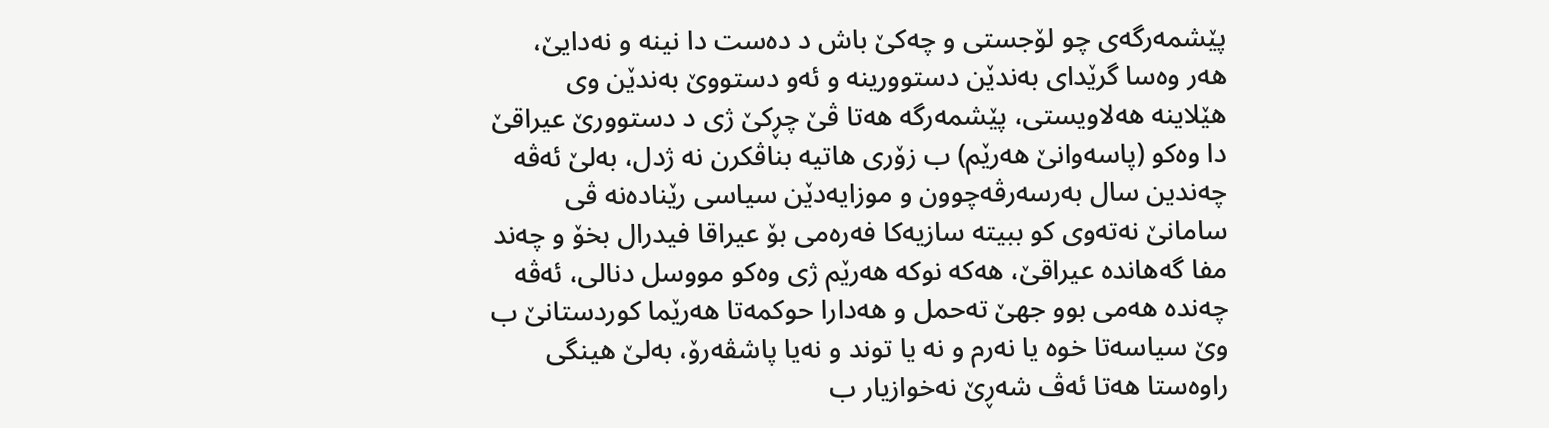پێشمه‌رگه‌ی چو لۆجستی و چه‌كێ‌ باش د ده‌ست دا نینه‌ و نه‌دایێ‌، هه‌ر وه‌سا گرێدای به‌ندێن دستوورینه‌ و ئه‌و دستووێ‌ به‌ندێن وی هێلاینه‌ هه‌لاویستی، پێشمه‌رگه‌ هه‌تا ڤێ‌ چڕكێ‌ ژی د دستوورێ‌ عیراقێ‌ دا وه‌كو (پاسه‌وانێ‌ هه‌رێم) ب زۆری هاتیه‌ بناڤكرن نه‌ ژدل، به‌لێ‌ ئه‌ڤه‌ چه‌ندین سال به‌رسه‌رڤه‌چوون و موزایه‌دێن سیاسی رێناده‌نه‌ ڤی سامانێ‌ نه‌ته‌وی كو ببیته‌ سازیه‌كا فه‌ره‌می بۆ عیراقا فیدرال بخۆ و چه‌ند مفا گه‌هانده‌ عیراقێ‌، هه‌كه‌ نوكه‌ هه‌رێم ژی وه‌كو مووسل دنالی، ئه‌ڤه‌ چه‌نده‌ هه‌می بوو جهێ‌ ته‌حمل و هه‌دارا حوكمه‌تا هه‌رێما كوردستانێ‌ ب وێ‌ سیاسه‌تا خوه‌ یا نه‌رم و نه‌ یا توند و نه‌یا پاشڤه‌رۆ، به‌لێ‌ هینگی راوه‌ستا هه‌تا ئه‌ڤ شه‌ڕێ‌ نه‌خوازیار ب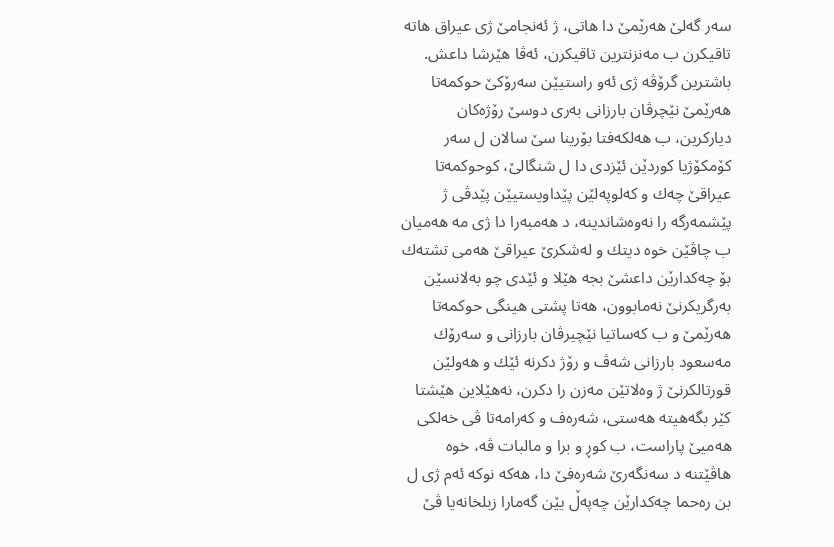سه‌ر گه‌لێ‌ هه‌رێمێ‌ دا هاتی، ژ ئه‌نجامێ‌ ژی عیراق هاته‌ تاقیكرن ب مه‌نزنترین تاقیكرن، ئه‌ڤا هێرشا داعش. باشترین گرۆڤه‌ ژی ئه‌و راستیێن سه‌رۆكێ‌ حوكمه‌تا هه‌رێمێ‌ نێچرڤان بارزانی به‌ری دوسێ‌ رۆژه‌كان دیاركرین، ب هه‌لكه‌فتا بۆرینا سێ‌ سالان ل سه‌ر كۆمكۆژیا كوردێن ئێزدی دا ل شنگالێ‌، كوحوكمه‌تا عیراقێ‌ چه‌ك و كه‌لوپه‌لێن پێداویستیێن پێدڤی ژ پێشمه‌رگه‌ را نه‌وه‌شاندینه‌، د هه‌مبه‌را دا ژی مه‌ هه‌میان ب چاڤێن خوه‌ دیتك و له‌شكرێ‌ عیراقێ‌ هه‌می تشته‌ك بۆ چه‌كدارێن داعشێ‌ بجه هێلا و ئێدی چو به‌لانسێن به‌رگریكرنێ‌ نه‌مابوون، هه‌تا پشتی هینگی حوكمه‌تا هه‌رێمێ‌ و ب كه‌ساتیا نێچیرڤان بارزانی و سه‌رۆك مه‌سعود بارزانی شه‌ڤ و رۆژ دكرنه‌ ئێك و هه‌ولێن قورتالكرنێ‌ ژ وه‌لاتێن مه‌زن را دكرن، نه‌هێلاین هێشتا كێر بگه‌هیته‌ هه‌ستی، شه‌ره‌ف و كه‌رامه‌تا ڤی خه‌لكی هه‌میێ‌ پاراست، ب كوڕ و برا و مالبات ڤه‌، خوه‌ هاڤێتنه‌ د سه‌نگه‌رێ‌ شه‌ره‌فێ‌ دا، هه‌كه‌ نوكه‌ ئه‌م ژی ل بن ره‌حما چه‌كدارێن چه‌په‌ڵ یێن گه‌مارا زبلخانه‌یا ڤێ‌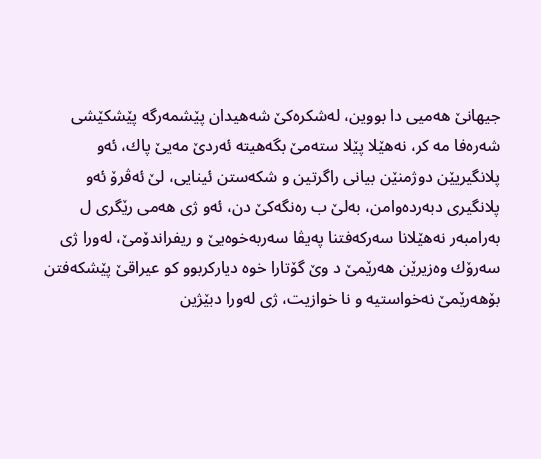جیهانێ‌ هه‌میی دا بووین، له‌شكره‌كێ‌ شه‌هیدان پێشمه‌رگه‌ پێشكێشی شه‌ره‌فا مه‌ كر، نه‌هێلا پێلا سته‌مێ‌ بگه‌هیته‌ ئه‌ردێ‌ مه‌یێ‌ پاك، ئه‌و پلانگیریێن دوژمنێن بیانی راگرتین و شكه‌ستن ئینایی، لێ‌ ئه‌ڤرۆ ئه‌و پلانگیری دبه‌رده‌وامن، به‌لێ‌ ب ره‌نگه‌كێ‌ دن، ئه‌و ژی هه‌می رێگری ل به‌رامبه‌ر نه‌هێلانا سه‌ركه‌فتنا په‌یڤا سه‌ربه‌خوه‌یێ‌ و ریفراندۆمێ‌، له‌ورا ژی سه‌رۆك وه‌زیرێن هه‌رێمێ‌ د وێ‌ گۆتارا خوه‌ دیاركربوو كو عیراقێ‌ پێشكه‌فتن بۆهه‌رێمێ‌ نه‌خواستیه‌ و نا خوازیت، ژی له‌ورا دبێژین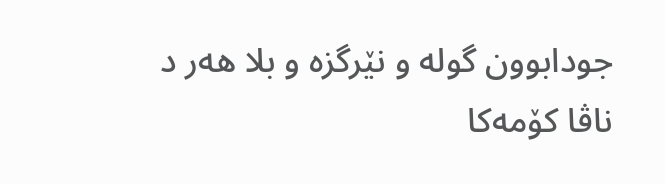جودابوون گوله‌ و نێرگزه‌ و بلا هه‌ر د ناڤا كۆمه‌كا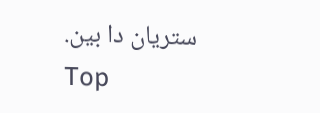ستریان دا بین.
Top